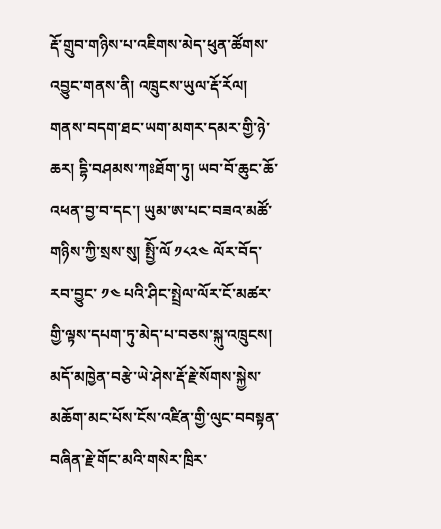རྡོ་གྲུབ་གཉིས་པ་འཇིགས་མེད་ཕུན་ཚོགས་འབྱུང་གནས་ནི། འཁྲུངས་ཡུལ་རྡོ་རོལ། གནས་བདག་ཐང་ཡག་མགར་དམར་གྱི་ཉེ་ཆར། དྷི་བཤམས་ཀཿཐོག་ཏུ། ཡབ་བོ་ཆུང་ཆོ་འཕན་བྱ་བ་དང་། ཡུམ་ཨ་པང་བཟའ་མཚོ་གཉིས་ཀྱི་སྲས་སུ། སྤྱིོ་ལོ ༡༨༢༤ ལོར་བོད་རབ་བྱུང་ ༡༤ པའི་ཤིང་སྤྲེལ་ལོར་ངོ་མཚར་གྱི་ལྟས་དཔག་ཏུ་མེད་པ་བཅས་སྐུ་འཁྲུངས།
མདོ་མཁྱེན་བརྩེ་ཡེ་ཤེས་རྡོ་རྗེ་སོགས་སྐྱེས་མཆོག་མང་པོས་ངོས་འཛིན་གྱི་ལུང་བབསྟན་བཞིན་རྗེ་གོང་མའི་གསེར་ཁྲིར་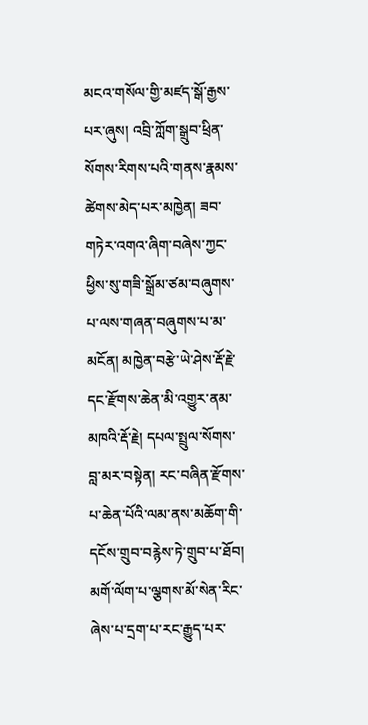མངའ་གསོལ་གྱི་མཛད་སྒོ་རྒྱས་པར་ཞུས། འབྲི་ཀློག་སྒྲུབ་ཕྲིན་སོགས་རིགས་པའི་གནས་རྣམས་ཚེགས་མེད་པར་མཁྱེན། ཟབ་གཏེར་འགའ་ཞིག་བཞེས་ཀྱང་ཕྱིས་སུ་གཟི་སྒྲོམ་ཙམ་བཞུགས་པ་ལས་གཞན་བཞུགས་པ་མ་མངོན། མཁྱེན་བརྩེ་ཡེ་ཤེས་རྡོ་རྗེ་དང་རྫོགས་ཆེན་མི་འགྱུར་ནམ་མཁའི་རྡོ་རྗེ། དཔལ་སྤྲུལ་སོགས་བླ་མར་བསྟེན། རང་བཞིན་རྫོགས་པ་ཆེན་པོའི་ལམ་ནས་མཆོག་གི་དངོས་གྲུབ་བརྙེས་ཏེ་གྲུབ་པ་ཐོབ། མགོ་ལོག་པ་ལྕགས་མོ་སེན་རིང་ཞེས་པ་དྲག་པ་རང་རྒྱུད་པར་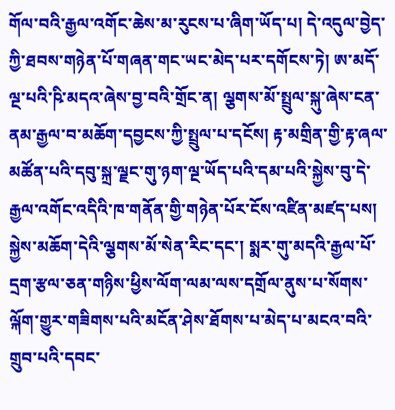གོལ་བའི་རྒྱལ་འགོང་ཆེས་མ་རུངས་པ་ཞིག་ཡོད་པ། དེ་འདུལ་བྱེད་ཀྱི་ཐབས་གཉེན་པོ་གཞན་གང་ཡང་མེད་པར་དགོངས་ཏེ། ཨ་མདོ་ལྔ་པའི་ཥི་མདའ་ཞེས་བྱ་བའི་གྲོང་ན། ལྕགས་མོ་སྤྲུལ་སྐུ་ཞེས་ངན་ནམ་རྒྱལ་བ་མཆོག་དབྱངས་ཀྱི་སྤྲུལ་པ་དངོས། རྟ་མགྲིན་གྱི་རྟ་ཞལ་མཚོན་པའི་དབུ་སྐྲ་ལྗང་གུ་ཉག་ལྔ་ཡོད་པའི་དམ་པའི་སྐྱེས་བུ་དེ་རྒྱལ་འགོང་འདིའི་ཁ་གནོན་གྱི་གཉེན་པོར་ངོས་འཛིན་མཛད་པས། སྐྱེས་མཆོག་དེའི་ལྕགས་མོ་སེན་རིང་དང་། སྨར་གུ་མདའི་རྒྱལ་པོ་དྲག་རྩལ་ཅན་གཉིས་ཕྱིས་ལོག་ལམ་ལས་དགྲོལ་ནུས་པ་སོགས་ལྐོག་གྱུར་གཟིགས་པའི་མངོན་ཤེས་ཐོགས་པ་མེད་པ་མངའ་བའི་གྲུབ་པའི་དབང་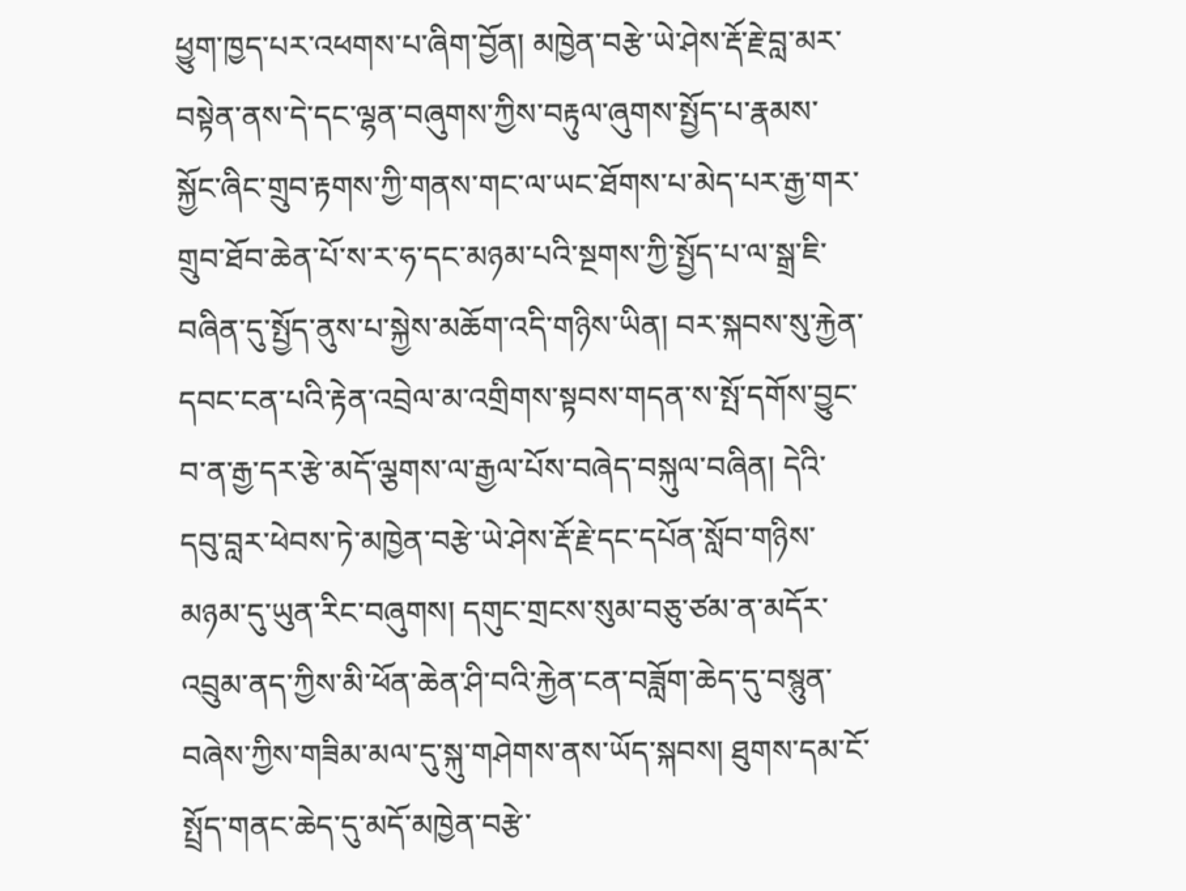ཕྱུག་ཁྱད་པར་འཕགས་པ་ཞིག་བྱོན། མཁྱེན་བརྩེ་ཡེ་ཤེས་རྡོ་རྗེ་བླ་མར་བསྟེན་ནས་དེ་དང་ལྷན་བཞུགས་ཀྱིས་བརྟུལ་ཞུགས་སྤྱོད་པ་རྣམས་སྐྱོང་ཞིང་གྲུབ་རྟགས་ཀྱི་གནས་གང་ལ་ཡང་ཐོགས་པ་མེད་པར་རྒྱ་གར་གྲུབ་ཐོབ་ཆེན་པོ་ས་ར་ཧ་དང་མཉམ་པའི་སྔགས་ཀྱི་སྤྱོད་པ་ལ་སྒྲ་ཇི་བཞིན་དུ་སྤྱོད་ནུས་པ་སྐྱེས་མཆོག་འདི་གཉིས་ཡིན། བར་སྐབས་སུ་རྐྱེན་དབང་ངན་པའི་རྟེན་འབྲེལ་མ་འགྲིགས་སྟབས་གདན་ས་སྤོ་དགོས་བྱུང་བ་ན་རྒྱ་དར་རྩེ་མདོ་ལྕགས་ལ་རྒྱལ་པོས་བཞེད་བསྐུལ་བཞིན། དེའི་དབུ་བླར་ཕེབས་ཏེ་མཁྱེན་བརྩེ་ཡེ་ཤེས་རྡོ་རྗེ་དང་དཔོན་སློབ་གཉིས་མཉམ་དུ་ཡུན་རིང་བཞུགས། དགུང་གྲངས་སུམ་བཅུ་ཙམ་ན་མདོར་འབྲུམ་ནད་ཀྱིས་མི་ཕོན་ཆེན་ཤི་བའི་རྐྱེན་ངན་བཟློག་ཆེད་དུ་བསྙུན་བཞེས་ཀྱིས་གཟིམ་མལ་དུ་སྐུ་གཤེགས་ནས་ཡོད་སྐབས། ཐུགས་དམ་ངོ་སྤྲོད་གནང་ཆེད་དུ་མདོ་མཁྱེན་བརྩེ་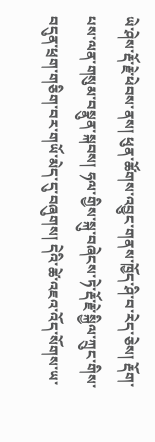ཡེ་ཤེས་རྡོ་རྗེ་ཕེབས་ནས། ཕུན་ཚོགས་འབྱུང་གནས་ཁྱོད་ཤི་བ་རེད་ཅེས། རྡོག་པས་ལན་གསུམ་བསྣུན་སྐབས། ཧལ་གྱིས་སྐུ་བཞེངས་ཏེ་རྡོ་རྗེ་སྐྱིལ་ཀྲུང་གིས་བདུན་ཕྲག་གཅིག་བར་གཡོ་མེད་དུ་བཞུགས། དེའི་ཚེ་འཇའ་འོད་སོགས་ཡ་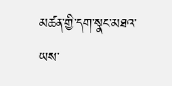མཚན་གྱི་དག་སྣང་མཐའ་ཡས་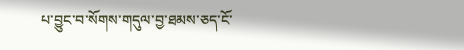པ་བྱུང་བ་སོགས་གདུལ་བྱ་ཐམས་ཅད་ངོ་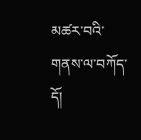མཚར་བའི་གནས་ལ་བཀོད་དོ།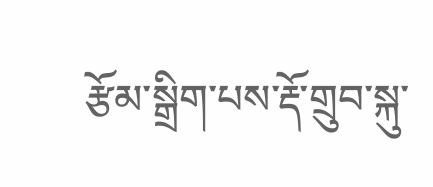རྩོམ་སྒྲིག་པས་རྡོ་གྲུབ་སྐུ་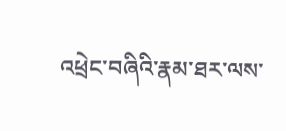འཕྲེང་བཞིའི་རྣམ་ཐར་ལས་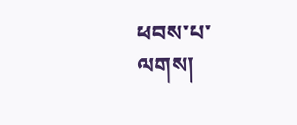ཕབས་པ་ལགས།